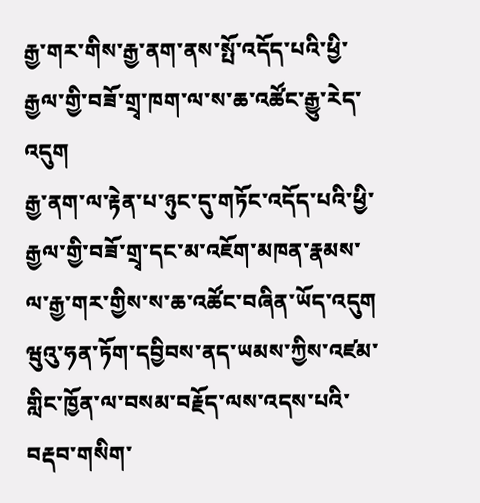རྒྱ་གར་གིས་རྒྱ་ནག་ནས་སྤོ་འདོད་པའི་ཕྱི་རྒྱལ་གྱི་བཟོ་གྲྭ་ཁག་ལ་ས་ཆ་འཚོང་རྒྱུ་རེད་འདུག
རྒྱ་ནག་ལ་རྟེན་པ་ཉུང་དུ་གཏོང་འདོད་པའི་ཕྱི་རྒྱལ་གྱི་བཟོ་གྲྭ་དང་མ་འཇོག་མཁན་རྣམས་ལ་རྒྱ་གར་གྱིས་ས་ཆ་འཚོང་བཞིན་ཡོད་འདུག
ཝུའུ་ཧན་ཏོག་དབྱིབས་ནད་ཡམས་ཀྱིས་འཛམ་གླིང་ཁྱོན་ལ་བསམ་བརྗོད་ལས་འདས་པའི་བརྡབ་གསིག་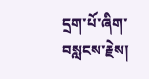དྲག་པོ་ཞིག་བསླངས་རྗེས།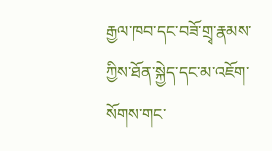རྒྱལ་ཁབ་དང་བཟོ་གྲྭ་རྣམས་ཀྱིས་ཐོན་སྐྱེད་དང་མ་འཇོག་སོགས་གང་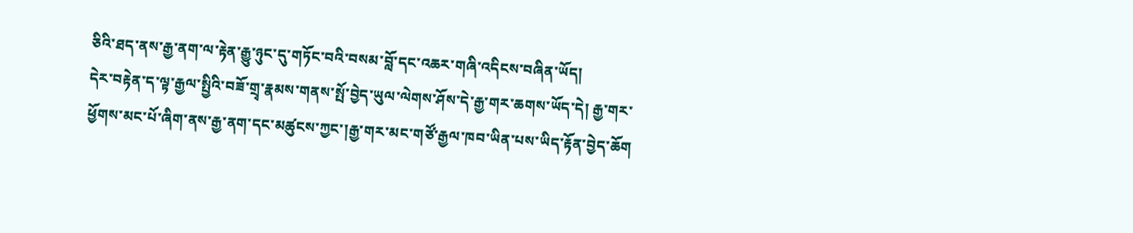ཅིའི་ཐད་ནས་རྒྱ་ནག་ལ་རྟེན་རྒྱུ་ཉུང་དུ་གཏོང་བའི་བསམ་བློ་དང་འཆར་གཞི་འདིངས་བཞིན་ཡོད།
དེར་བརྟེན་ད་ལྟ་རྒྱལ་སྤྱིའི་བཟོ་གྲྭ་རྣམས་གནས་སྤོ་བྱེད་ཡུལ་ལེགས་ཤོས་དེ་རྒྱ་གར་ཆགས་ཡོད་དེ། རྒྱ་གར་ཕྱོགས་མང་པོ་ཞིག་ནས་རྒྱ་ནག་དང་མཚུངས་ཀྱང་།རྒྱ་གར་མང་གཙོ་རྒྱལ་ཁབ་ཡིན་པས་ཡིད་རྟོན་བྱེད་ཆོག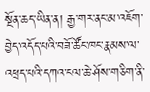སྔོན་ཆད་ཡིན་ན། རྒྱ་གར་ནང་མ་འཇོག་བྱེད་འདོད་པའི་བཟོ་ཚོང་ཁང་རྣམས་ལ་འཕྲད་པའི་དཀའ་ངལ་ཆེ་ཤོས་གཅིག་ནི་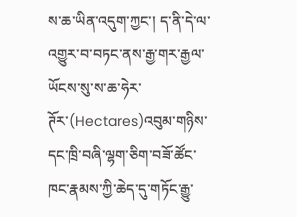ས་ཆ་ཡིན་འདུག་ཀྱང་། ད་ནི་དེ་ལ་འགྱུར་བ་བཏང་ནས་རྒྱ་གར་རྒྱལ་ཡོངས་སུ་ས་ཆ་ཧེར་ཊོར་(Hectares)འབུམ་གཉིས་དང་ཁྲི་བཞི་ལྷག་ཅིག་བཟོ་ཚོང་ཁང་རྣམས་ཀྱི་ཆེད་དུ་གཏོང་རྒྱུ་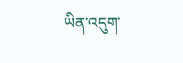ཡིན་འདུག་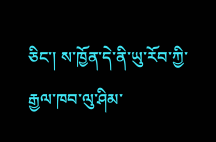ཅིང་། ས་ཁྱོན་དེ་ནི་ཡུ་རོབ་ཀྱི་རྒྱལ་ཁབ་ལུ་ཤིམ་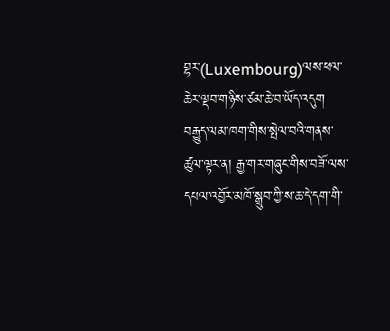བྷར་(Luxembourg)ལས་ཕལ་ཆེར་ལྡབ་གཉིས་ཙམ་ཆེ་བ་ཡོད་འདུག
བརྒྱུད་ལམ་ཁག་གིས་སྤེལ་བའི་གནས་ཚུལ་ལྟར་ན། རྒྱ་གར་གཞུང་གིས་བཟོ་ལས་དཔལ་འབྱོར་མཁོ་སྒྲུབ་ཀྱི་ས་ཆ་དེ་དག་གི་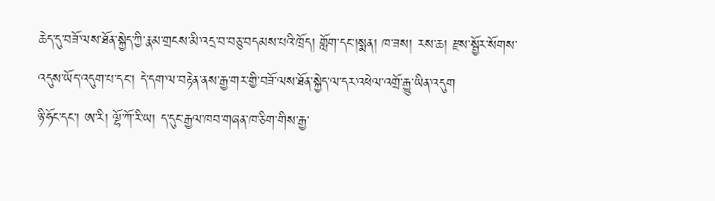ཆེད་དུ་བཟོ་ལས་ཐོན་སྐྱེད་ཀྱི་རྣམ་གྲངས་མི་འདྲ་བ་བཅུ་བདམས་པའི་ཁྲོད། གློག་དང་།སྨན། ཁ་ཟས། རས་ཆ། རྫས་སྦྱོར་སོགས་འདུས་ཡོད་འདུག་པ་དང་། དེ་དག་ལ་བརྟེན་ནས་རྒྱ་གར་གྱི་བཟོ་ལས་ཐོན་སྐྱེད་ལ་དར་འཕེལ་འགྲོ་རྒྱུ་ཡིན་འདུག
ཉི་ཧོང་དང་། ཨ་རི། ལྷོ་ཀོ་རི་ཡ། ད་དུང་རྒྱལ་ཁབ་གཞན་ཁ་ཅིག་གིས་རྒྱ་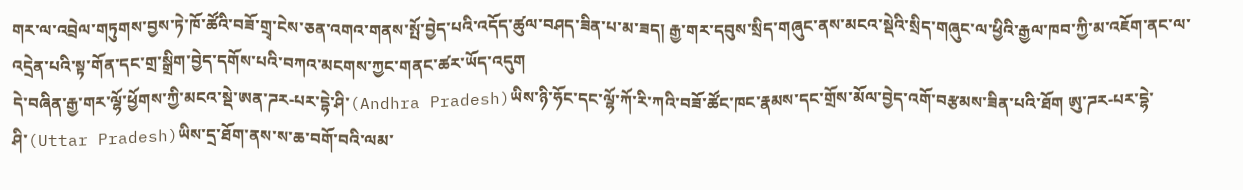གར་ལ་འབྲེལ་གཏུགས་བྱས་ཏེ་ཁོ་ཚོའི་བཟོ་གྲྭ་ངེས་ཅན་འགའ་གནས་སྤོ་བྱེད་པའི་འདོད་ཚུལ་བཤད་ཟིན་པ་མ་ཟད། རྒྱ་གར་དབུས་སྲིད་གཞུང་ནས་མངའ་སྡེའི་སྲིད་གཞུང་ལ་ཕྱིའི་རྒྱལ་ཁབ་ཀྱི་མ་འཇོག་ནང་ལ་འདྲེན་པའི་སྟ་གོན་དང་གྲ་སྒྲིག་བྱེད་དགོས་པའི་བཀའ་མངགས་ཀྱང་གནང་ཚར་ཡོད་འདུག
དེ་བཞིན་རྒྱ་གར་ལྷོ་ཕྱོགས་ཀྱི་མངའ་སྡེ་ཨན་ཌར-པར་དྷེ་ཤི་(Andhra Pradesh)ཡིས་ཉི་ཧོང་དང་ལྷོ་ཀོ་རི་ཀའི་བཟོ་ཚོང་ཁང་རྣམས་དང་གྲོས་མོལ་བྱེད་འགོ་བརྩམས་ཟིན་པའི་ཐོག ཨུ་ཌར-པར་དྷེ་ཤི་(Uttar Pradesh)ཡིས་དྲ་ཐོག་ནས་ས་ཆ་བགོ་བའི་ལམ་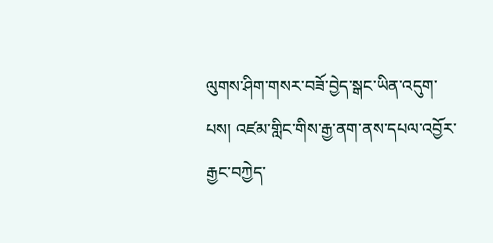ལུགས་ཤིག་གསར་བཟོ་བྱེད་སྒང་ཡིན་འདུག་པས། འཛམ་གླིང་གིས་རྒྱ་ནག་ནས་དཔལ་འབྱོར་རྒྱང་བཀྱེད་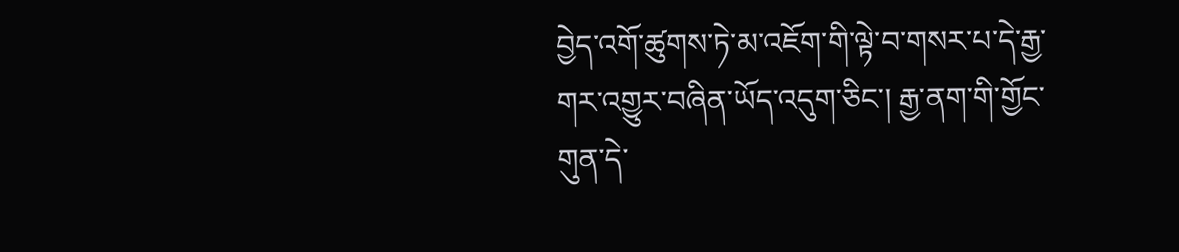བྱེད་འགོ་ཚུགས་ཏེ་མ་འཇོག་གི་ལྟེ་བ་གསར་པ་དེ་རྒྱ་གར་འགྱུར་བཞིན་ཡོད་འདུག་ཅིང་། རྒྱ་ནག་གི་གྱོང་གུན་དེ་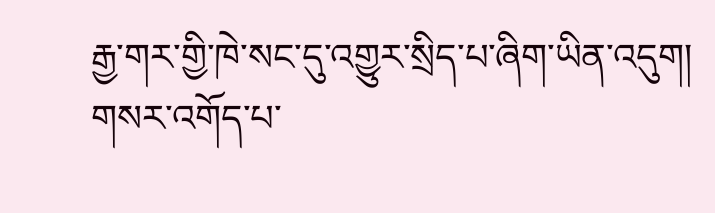རྒྱ་གར་གྱི་ཁེ་སང་དུ་འགྱུར་སྲིད་པ་ཞིག་ཡིན་འདུག།
གསར་འགོད་པ་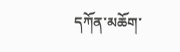དཀོན་མཆོག་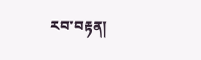རབ་བརྟན།